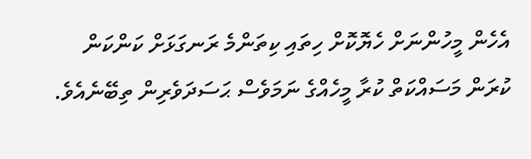އެހެން މީހުންނަށް ހެޔޮކޮށް ހިތައި ކިތަންމެ ރަނގަޅަށް ކަންކަން ކުރަން މަސައްކަތް ކުރާ މީހެއްގެ ނަމަވެސް ޙަސަދަވެރިން ތިބޭނެއެވެ.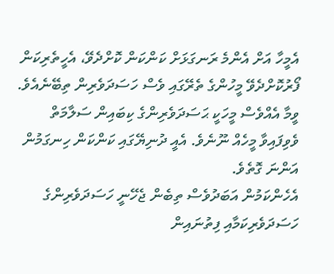އެމީހާ އަށް އެންމެ ރަނގަޅަށް ކަންކަން ކޮށްދެވޭ، އެހީތެރިކަން ފޯރުކޮށްދެވޭ މީހުންގެ ތެރޭގައި ވެސް ހަސަދަވެރިން ތިބޭނެއެވެ. ވީމާ އެއްވެސް މީހަކީ ޙަސަދަވެރިންގެ ކިބައިން ސަލާމަތް ވެވިފައިވާ މީހެއް ނޫނެވެ. އެއީ ދުނިޔޭގައި ކަންކަން ހިނގަމުން އަންނަ ގޮތެވެ.
އެހެންކަމުން އަބަދުވެސް ތިބެން ޖެހޭނީ ހަސަދަވެރިންގެ ހަސަދަވެރިކަމާއި ފިތުނައިން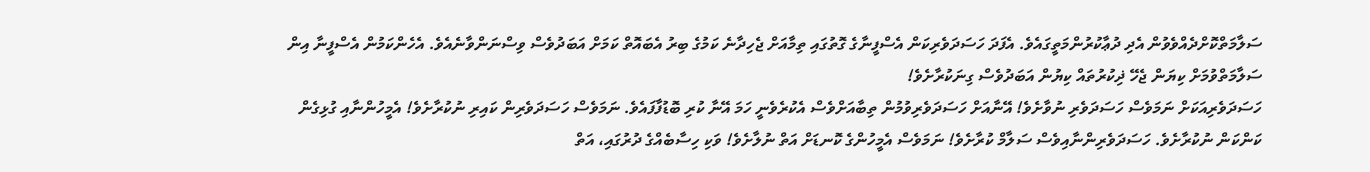ސަލާމަތްކޮށްދެއްވެވުން އެދި ދުޢާކުރުންމަތީގައެވެ. އެފަދަ ހަސަދަވެރިކަން އެސްފީނާގެ ގޮތުގައި ތިމާއަށް ޖެހިދާނެ ކަމުގެ ބިރު އެބައޮތް ކަމަށް އަބަދުވެސް ވިސްނަންވާނެއެވެ. އެހެންކަމުން އެސްފީނާ އިން ސަލާމަތްވުމަށް ކިޔަން ޖެހޭ ޛިކުރުތައް ކިޔުން އަބަދުވެސް ގިނަކުރާށެވެ!
ހަސަދަވެރިއަކަށް ނަމަވެސް ހަސަދަވެރި ނުވާށެވެ! އޭނާއަށް ހަސަދަވެރިވުމުން ތިބާއަށްވެސް އެކުރެވެނީ ހަމަ އޭނާ ކުރި ބޮޑުފާފައެވެ. ނަމަވެސް ހަސަދަވެރިން ކައިރި ނުކުރާށެވެ! އެމީހުންނާއި ގުޅިގެން ކަންކަން ނުކުރާށެވެ. ހަސަދަވެރިންނާއިވެސް ސަލާމް ކުރާށެވެ! ނަމަވެސް އެމީހުންގެ ކޮނޑަށް އަތް ނުލާށެވެ! ވަކި ހިސާބެއްގެ ދުރުގައި، އަތް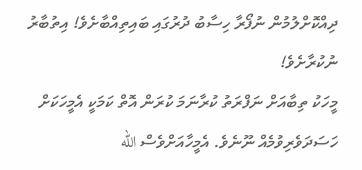ދިއްކޮށްލުމުން ނުފޯރާ ހިސާބު ދުރުގައި ބައިތިއްބާށެވެ! އިތުބާރު ނުކުރާށެވެ!
މީހަކު ތިބާއަށް ނަފްރަތު ކުރާނަމަ ކުރަން އޮތް ކަމަކީ އެމީހަކަށް ހަސަދަވެރިވުމެއް ނޫނެވެ. އެމީހާއަށްވެސް الله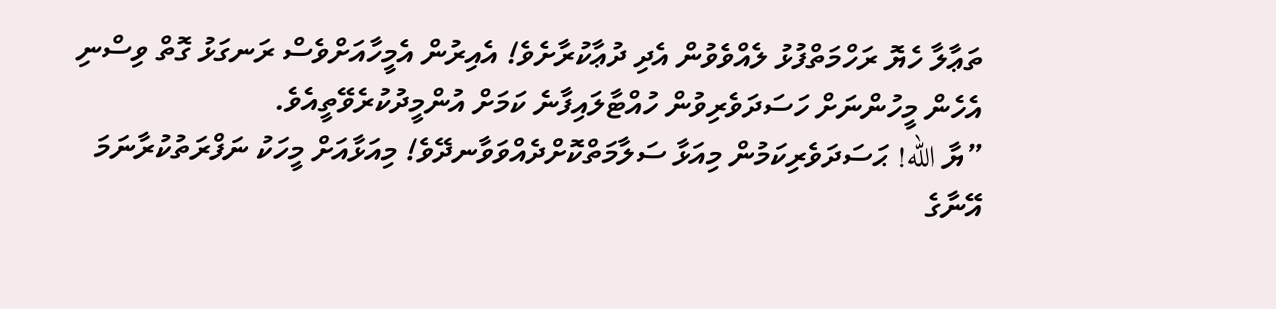ތަޢާލާ ހެޔޮ ރަހްމަތްފުޅު ލެއްވެވުން އެދި ދުޢާކުރާށެވެ! އެއިރުން އެމީހާއަށްވެސް ރަނގަޅު ގޮތް ވިސްނި އެހެން މީހުންނަށް ހަސަދަވެރިވުން ހުއްޓާލައިފާނެ ކަމަށް އުންމީދުކުރެވޭތީއެވެ.
”ޔާ الله! ޙަސަދަވެރިކަމުން މިއަޅާ ސަލާމަތްކޮށްދެއްވަވާނދޭވެ! މިއަޅާއަށް މީހަކު ނަފްރަތުކުރާނަމަ އޭނާގެ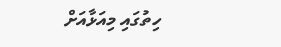ހިތުގައި މިއަޅާއަށް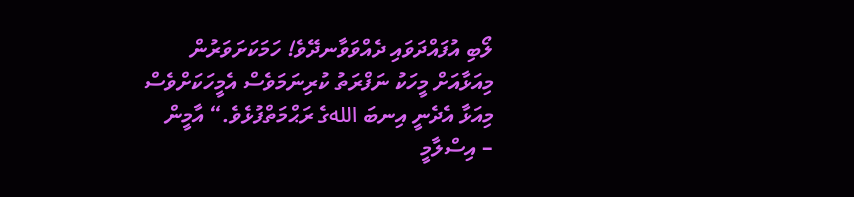ލޯބި އުފައްދަވައި ދެއްވަވާނދޭވެ! ހަމަކަށަވަރުން މިއަޅާއަށް މީހަކު ނަފްރަތު ކުރިނަމަވެސް އެމީހަކަށްވެސް މިއަޅާ އެދެނީ އިނބަ اللهގެ ރަޙްމަތްފުޅެވެ.“ އާމީން
– އިސްލާމީ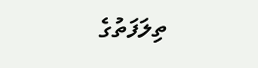ތިލަފަތުގެ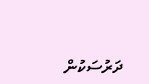ދަރުސަކުން